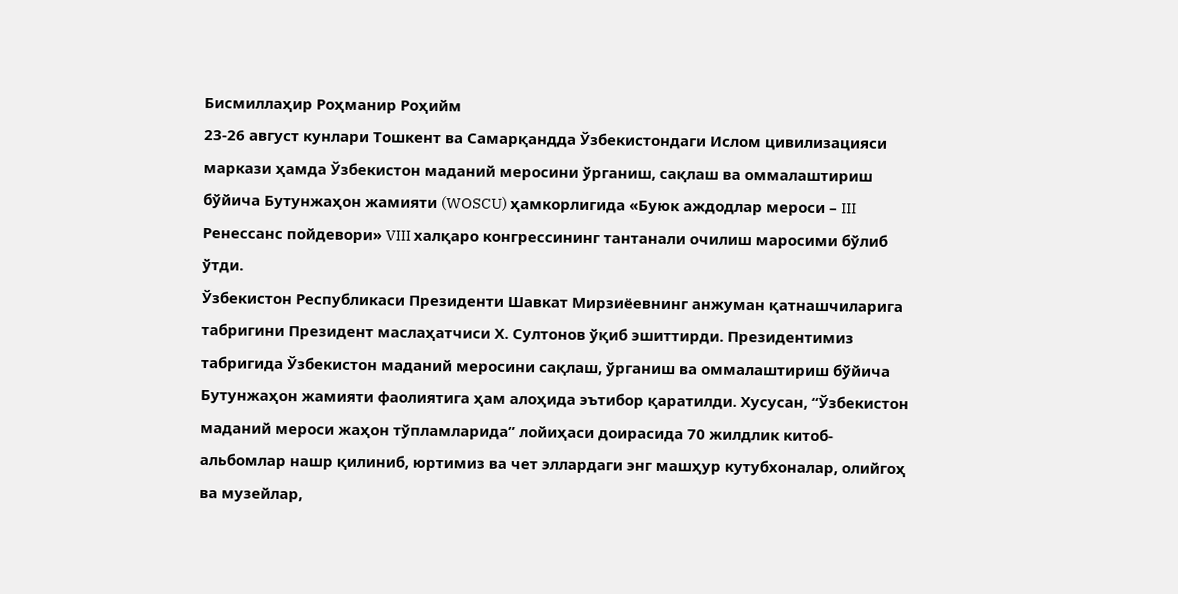Бисмиллаҳир Роҳманир Роҳийм
23-26 август кунлари Тошкент ва Самарқандда Ўзбекистондаги Ислом цивилизацияси маркази ҳамда Ўзбекистон маданий меросини ўрганиш, сақлаш ва оммалаштириш бўйича Бутунжаҳон жамияти (WOSCU) ҳамкорлигида «Буюк аждодлар мероси – III Ренессанс пойдевори» VIII халқаро конгрессининг тантанали очилиш маросими бўлиб ўтди.
Ўзбекистон Республикаси Президенти Шавкат Мирзиёевнинг анжуман қатнашчиларига табригини Президент маслаҳатчиси Х. Султонов ўқиб эшиттирди. Президентимиз табригида Ўзбекистон маданий меросини сақлаш, ўрганиш ва оммалаштириш бўйича Бутунжаҳон жамияти фаолиятига ҳам алоҳида эътибор қаратилди. Хусусан, “Ўзбекистон маданий мероси жаҳон тўпламларида” лойиҳаси доирасида 70 жилдлик китоб-альбомлар нашр қилиниб, юртимиз ва чет эллардаги энг машҳур кутубхоналар, олийгоҳ ва музейлар,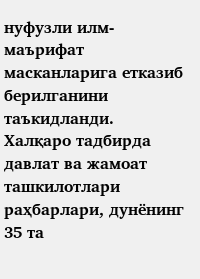нуфузли илм-маърифат масканларига етказиб берилганини таъкидланди.
Халқаро тадбирда давлат ва жамоат ташкилотлари раҳбарлари, дунёнинг 35 та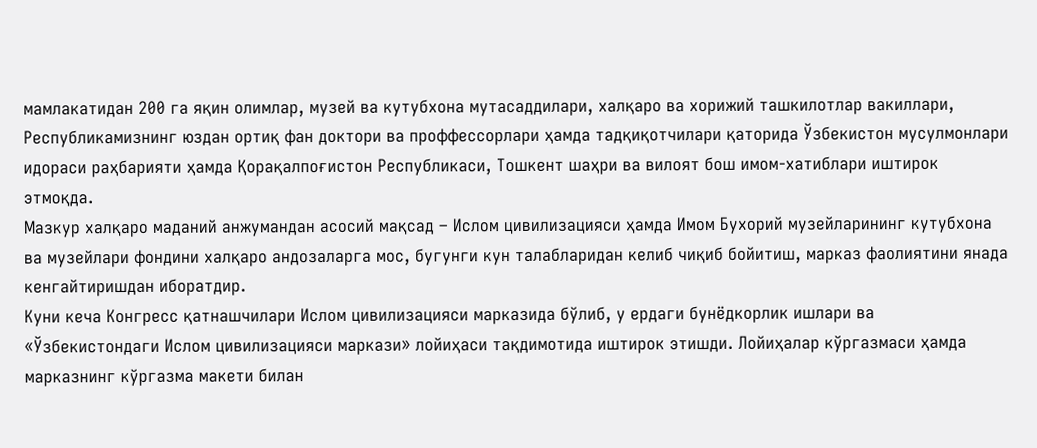мамлакатидан 200 га яқин олимлар, музей ва кутубхона мутасаддилари, халқаро ва хорижий ташкилотлар вакиллари, Республикамизнинг юздан ортиқ фан доктори ва проффессорлари ҳамда тадқиқотчилари қаторида Ўзбекистон мусулмонлари идораси раҳбарияти ҳамда Қорақалпоғистон Республикаси, Тошкент шаҳри ва вилоят бош имом-хатиблари иштирок этмоқда.
Мазкур халқаро маданий анжумандан асосий мақсад – Ислом цивилизацияси ҳамда Имом Бухорий музейларининг кутубхона ва музейлари фондини халқаро андозаларга мос, бугунги кун талабларидан келиб чиқиб бойитиш, марказ фаолиятини янада кенгайтиришдан иборатдир.
Куни кеча Конгресс қатнашчилари Ислом цивилизацияси марказида бўлиб, у ердаги бунёдкорлик ишлари ва «Ўзбекистондаги Ислом цивилизацияси маркази» лойиҳаси тақдимотида иштирок этишди. Лойиҳалар кўргазмаси ҳамда марказнинг кўргазма макети билан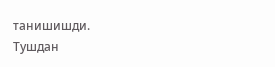танишишди.
Тушдан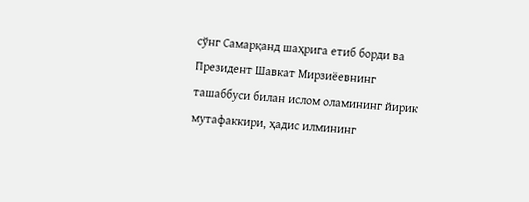сўнг Самарқанд шаҳрига етиб борди ва Президент Шавкат Мирзиёевнинг ташаббуси билан ислом оламининг йирик мутафаккири, ҳадис илмининг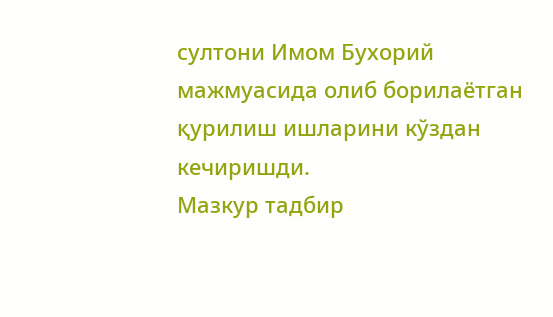султони Имом Бухорий мажмуасида олиб борилаётган қурилиш ишларини кўздан кечиришди.
Мазкур тадбир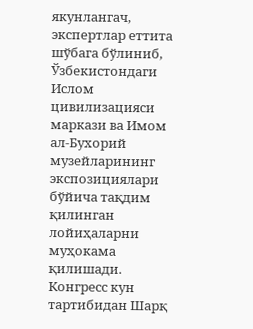якунлангач, экспертлар еттита шўбага бўлиниб, Ўзбекистондаги Ислом цивилизацияси маркази ва Имом ал-Бухорий музейларининг экспозициялари бўйича тақдим қилинган лойиҳаларни муҳокама қилишади.
Конгресс кун тартибидан Шарқ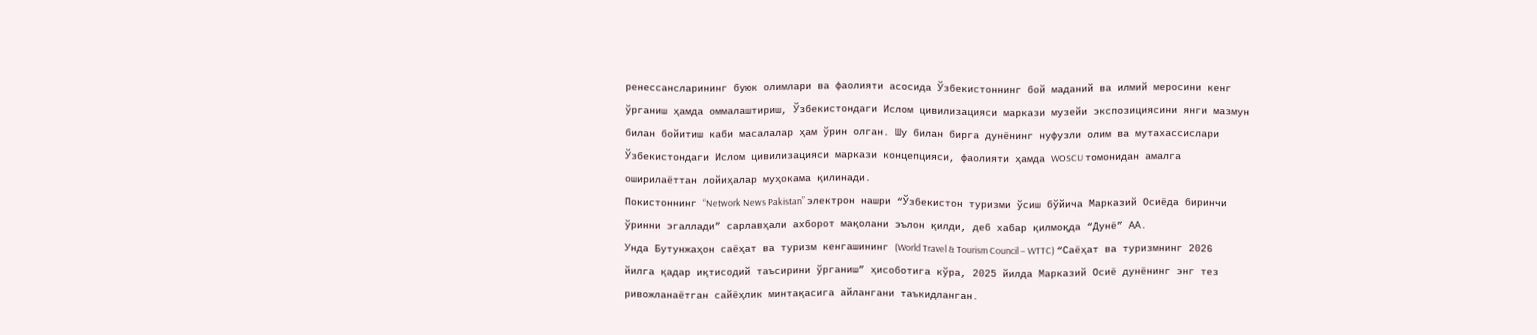ренессансларининг буюк олимлари ва фаолияти асосида Ўзбекистоннинг бой маданий ва илмий меросини кенг ўрганиш ҳамда оммалаштириш, Ўзбекистондаги Ислом цивилизацияси маркази музейи экспозициясини янги мазмун билан бойитиш каби масалалар ҳам ўрин олган. Шу билан бирга дунёнинг нуфузли олим ва мутахассислари Ўзбекистондаги Ислом цивилизацияси маркази концепцияси, фаолияти ҳамда WOSCU томонидан амалга оширилаёттан лойиҳалар муҳокама қилинади.
Покистоннинг “Network News Pakistan” электрон нашри “Ўзбекистон туризми ўсиш бўйича Марказий Осиёда биринчи ўринни эгаллади” сарлавҳали ахборот мақолани эълон қилди, деб хабар қилмоқда “Дунё” АА.
Унда Бутунжаҳон саёҳат ва туризм кенгашининг (World Travel & Tourism Council – WTTC) “Саёҳат ва туризмнинг 2026 йилга қадар иқтисодий таъсирини ўрганиш” ҳисоботига кўра, 2025 йилда Марказий Осиё дунёнинг энг тез ривожланаётган сайёҳлик минтақасига айлангани таъкидланган.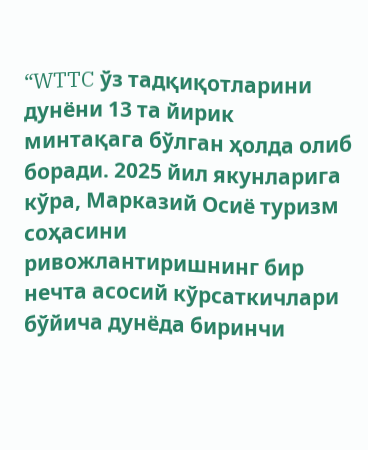“WTTC ўз тадқиқотларини дунёни 13 та йирик минтақага бўлган ҳолда олиб боради. 2025 йил якунларига кўра, Марказий Осиё туризм соҳасини ривожлантиришнинг бир нечта асосий кўрсаткичлари бўйича дунёда биринчи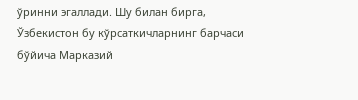ўринни эгаллади. Шу билан бирга, Ўзбекистон бу кўрсаткичларнинг барчаси бўйича Марказий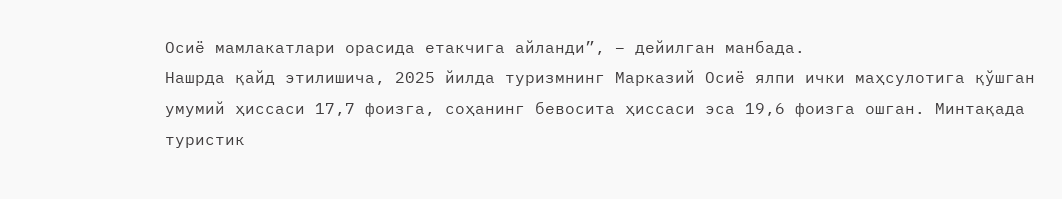Осиё мамлакатлари орасида етакчига айланди”, – дейилган манбада.
Нашрда қайд этилишича, 2025 йилда туризмнинг Марказий Осиё ялпи ички маҳсулотига қўшган умумий ҳиссаси 17,7 фоизга, соҳанинг бевосита ҳиссаси эса 19,6 фоизга ошган. Минтақада туристик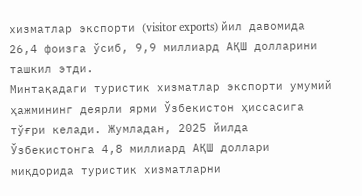хизматлар экспорти (visitor exports) йил давомида 26,4 фоизга ўсиб, 9,9 миллиард АҚШ долларини ташкил этди.
Минтақадаги туристик хизматлар экспорти умумий ҳажмининг деярли ярми Ўзбекистон ҳиссасига тўғри келади. Жумладан, 2025 йилда Ўзбекистонга 4,8 миллиард АҚШ доллари миқдорида туристик хизматларни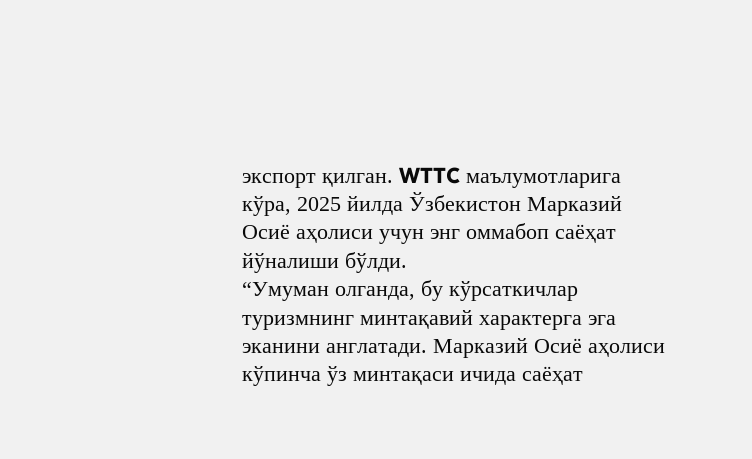экспорт қилган. WTTC маълумотларига кўра, 2025 йилда Ўзбекистон Марказий Осиё аҳолиси учун энг оммабоп саёҳат йўналиши бўлди.
“Умуман олганда, бу кўрсаткичлар туризмнинг минтақавий характерга эга эканини англатади. Марказий Осиё аҳолиси кўпинча ўз минтақаси ичида саёҳат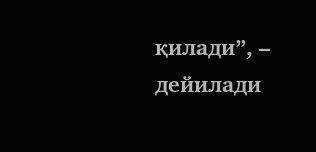қилади”, – дейилади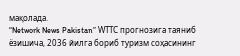мақолада.
“Network News Pakistan” WТТC прогнозига таяниб ёзишича, 2036 йилга бориб туризм соҳасининг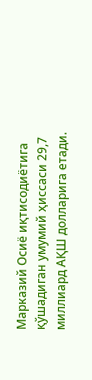Марказий Осиё иқтисодиётига қўшадиган умумий ҳиссаси 29,7 миллиард АҚШ долларига етади.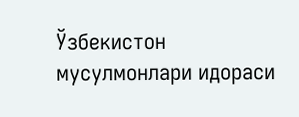Ўзбекистон мусулмонлари идораси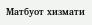Матбуот хизмати